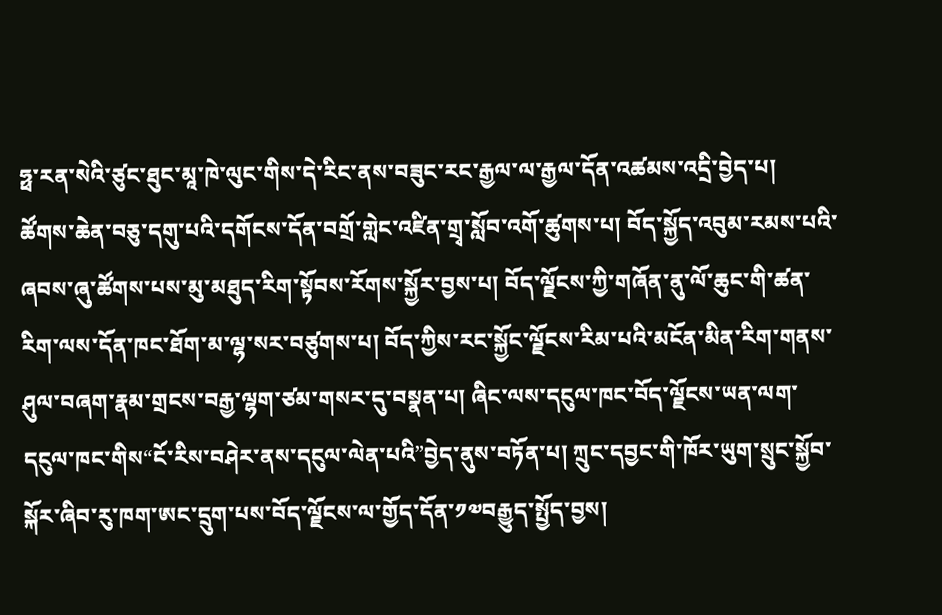ཧྥ་རན་སེའི་ཙུང་ཐུང་མཱ་ཁེ་ལུང་གིས་དེ་རིང་ནས་བཟུང་རང་རྒྱལ་ལ་རྒྱལ་དོན་འཚམས་འདྲི་བྱེད་པ། ཚོགས་ཆེན་བཅུ་དགུ་པའི་དགོངས་དོན་བགྲོ་གླེང་འཛིན་གྲྭ་སློབ་འགོ་ཚུགས་པ། བོད་སྐྱོད་འབུམ་རམས་པའི་ཞབས་ཞུ་ཚོགས་པས་མུ་མཐུད་རིག་སྟོབས་རོགས་སྐྱོར་བྱས་པ། བོད་ལྗོངས་ཀྱི་གཞོན་ནུ་ལོ་ཆུང་གི་ཚན་རིག་ལས་དོན་ཁང་ཐོག་མ་ལྷ་སར་བཙུགས་པ། བོད་ཀྱིས་རང་སྐྱོང་ལྗོངས་རིམ་པའི་མངོན་མིན་རིག་གནས་ཤུལ་བཞག་རྣམ་གྲངས་བརྒྱ་ལྷག་ཙམ་གསར་དུ་བསྣན་པ། ཞིང་ལས་དངུལ་ཁང་བོད་ལྗོངས་ཡན་ལག་དངུལ་ཁང་གིས“ངོ་རིས་བཤེར་ནས་དངུལ་ལེན་པའི”བྱེད་ནུས་བཏོན་པ། ཀྲུང་དབྱང་གི་ཁོར་ཡུག་སྲུང་སྐྱོབ་སྐོར་ཞིབ་རུ་ཁག་ཨང་དྲུག་པས་བོད་ལྗོངས་ལ་གྱོད་དོན་༡༧བརྒྱུད་སྤྱོད་བྱས།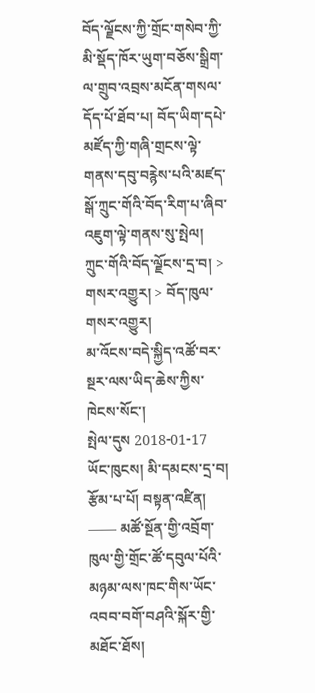བོད་ལྗོངས་ཀྱི་གྲོང་གསེབ་ཀྱི་མི་སྡོད་ཁོར་ཡུག་བཅོས་སྒྲིག་ལ་གྲུབ་འབྲས་མངོན་གསལ་དོད་པོ་ཐོབ་པ། བོད་ཡིག་དཔེ་མཛོད་ཀྱི་གཞི་གྲངས་ལྟེ་གནས་དབུ་བརྙེས་པའི་མཛད་སྒོ་ཀྲུང་གོའི་བོད་རིག་པ་ཞིབ་འཇུག་ལྟེ་གནས་སུ་སྤེལ།
ཀྲུང་གོའི་བོད་ལྗོངས་དྲ་བ། > གསར་འགྱུར། > བོད་ཁུལ་གསར་འགྱུར།
མ་འོངས་བདེ་སྐྱིད་འཚོ་བར་སྔར་ལས་ཡིད་ཆེས་ཀྱིས་ཁེངས་སོང་།
སྤེལ་དུས 2018-01-17 ཡོང་ཁུངས། མི་དམངས་དྲ་བ། རྩོམ་པ་པོ། བསྟན་འཛིན།
—— མཚོ་སྔོན་གྱི་འབྲོག་ཁུལ་གྱི་གྲོང་ཚོ་དབུལ་པོའི་མཉམ་ལས་ཁང་གིས་ཡོང་འབབ་བགོ་བཤའི་སྐོར་གྱི་མཐོང་ཐོས།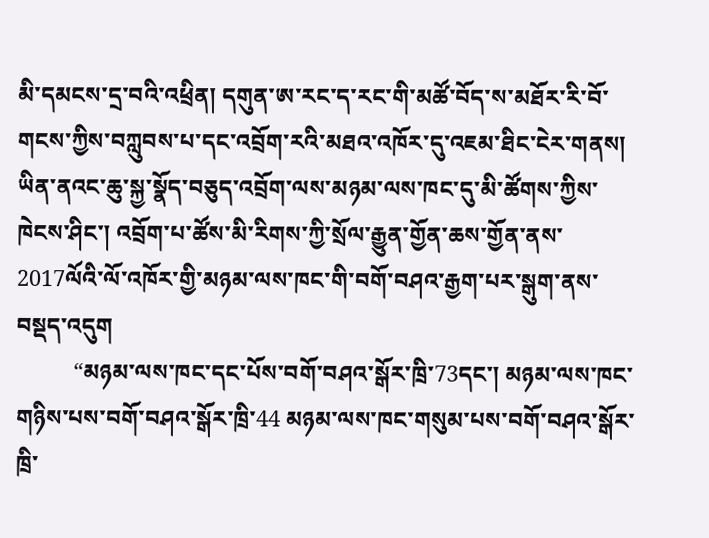མི་དམངས་དྲ་བའི་འཕྲིན། དགུན་ཨ་རང་ད་རང་གི་མཚོ་བོད་ས་མཐོར་རི་བོ་གངས་ཀྱིས་བཀླུབས་པ་དང་འབྲོག་རའི་མཐའ་འཁོར་དུ་འཇམ་ཐིང་ངེར་གནས། ཡིན་ནའང་ཆུ་སྐྱ་སྣོད་བཅུད་འབྲོག་ལས་མཉམ་ལས་ཁང་དུ་མི་ཚོགས་ཀྱིས་ཁེངས་ཤིང་། འབྲོག་པ་ཚོས་མི་རིགས་ཀྱི་སྲོལ་རྒྱུན་གྱོན་ཆས་གྱོན་ནས་2017ལོའི་ལོ་འཁོར་གྱི་མཉམ་ལས་ཁང་གི་བགོ་བཤའ་རྒྱག་པར་སྒུག་ནས་བསྡད་འདུག
          “མཉམ་ལས་ཁང་དང་པོས་བགོ་བཤའ་སྒོར་ཁྲི་73དང་། མཉམ་ལས་ཁང་གཉིས་པས་བགོ་བཤའ་སྒོར་ཁྲི་44 མཉམ་ལས་ཁང་གསུམ་པས་བགོ་བཤའ་སྒོར་ཁྲི་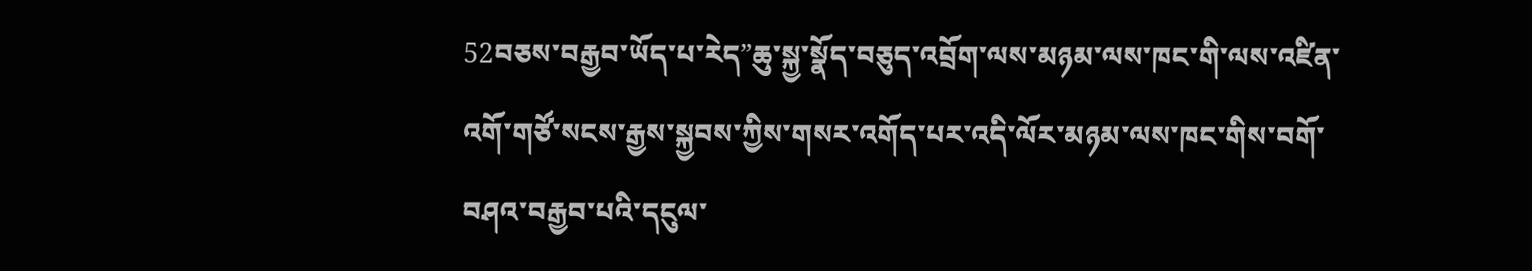52བཅས་བརྒྱབ་ཡོད་པ་རེད”ཆུ་སྐྱ་སྣོད་བཅུད་འབྲོག་ལས་མཉམ་ལས་ཁང་གི་ལས་འཛིན་འགོ་གཙོ་སངས་རྒྱས་སྐྱབས་ཀྱིས་གསར་འགོད་པར་འདི་ལོར་མཉམ་ལས་ཁང་གིས་བགོ་བཤའ་བརྒྱབ་པའི་དངུལ་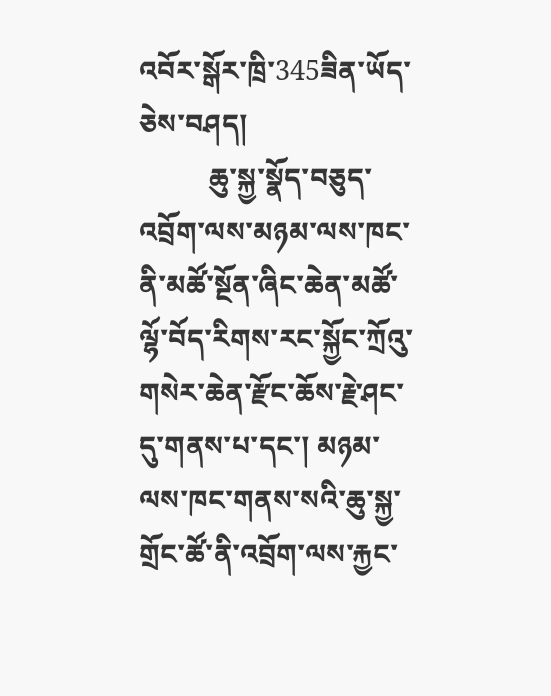འབོར་སྒོར་ཁྲི་345ཟིན་ཡོད་ཅེས་བཤད།
          ཆུ་སྐྱ་སྣོད་བཅུད་འབྲོག་ལས་མཉམ་ལས་ཁང་ནི་མཚོ་སྔོན་ཞིང་ཆེན་མཚོ་ལྷོ་བོད་རིགས་རང་སྐྱོང་ཀྲོའུ་གསེར་ཆེན་རྫོང་ཆོས་རྗེ་ཤང་དུ་གནས་པ་དང་། མཉམ་ལས་ཁང་གནས་སའི་ཆུ་སྐྱ་གྲོང་ཚོ་ནི་འབྲོག་ལས་རྐྱང་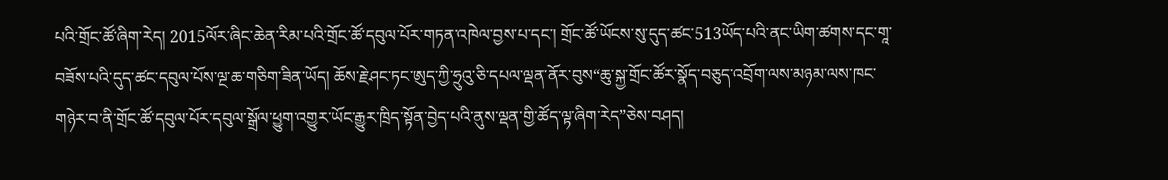པའི་གྲོང་ཚོ་ཞིག་རེད། 2015ལོར་ཞིང་ཆེན་རིམ་པའི་གྲོང་ཚོ་དབུལ་པོར་གཏན་འཁེལ་བྱས་པ་དང་། གྲོང་ཚོ་ཡོངས་སུ་དུད་ཚང་513ཡོད་པའི་ནང་ཡིག་ཚགས་དང་གཱ་བཟོས་པའི་དུད་ཚང་དབུལ་པོས་ལྔ་ཆ་གཅིག་ཟིན་ཡོད། ཆོས་རྗེ་ཤང་ཏང་ཨུད་ཀྱི་ཧྲུའུ་ཅི་དཔལ་ལྡན་ནོར་བུས“ཆུ་སྐྱ་གྲོང་ཚོར་སྣོད་བཅུད་འབྲོག་ལས་མཉམ་ལས་ཁང་གཉེར་བ་ནི་གྲོང་ཚོ་དབུལ་པོར་དབུལ་སྒྲོལ་ཕྱུག་འགྱུར་ཡོང་རྒྱུར་ཁྲིད་སྟོན་བྱེད་པའི་ནུས་ལྡན་གྱི་ཚོད་ལྟ་ཞིག་རེད”ཅེས་བཤད།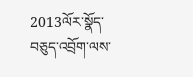2013ལོར་སྣོད་བཅུད་འབྲོག་ལས་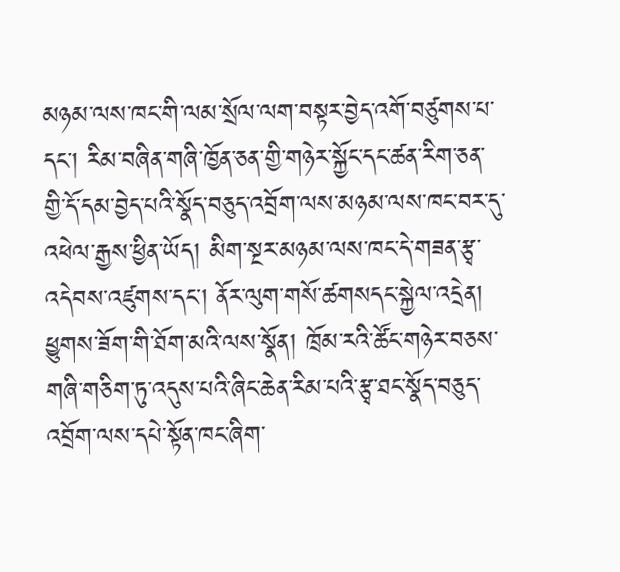མཉམ་ལས་ཁང་གི་ལམ་སྲོལ་ལག་བསྟར་བྱེད་འགོ་བཙུགས་པ་དང་། རིམ་བཞིན་གཞི་ཁྱོན་ཅན་གྱི་གཉེར་སྐྱོང་དང་ཚན་རིག་ཅན་གྱི་དོ་དམ་བྱེད་པའི་སྣོད་བཅུད་འབྲོག་ལས་མཉམ་ལས་ཁང་བར་དུ་འཕེལ་རྒྱས་ཕྱིན་ཡོད། མིག་སྔར་མཉམ་ལས་ཁང་དེ་གཟན་རྩྭ་འདེབས་འཛུགས་དང་། ནོར་ལུག་གསོ་ཚགསདང་སྐྱེལ་འདྲེན། ཕྱུགས་ཟོག་གི་ཐོག་མའི་ལས་སྣོན། ཁྲོམ་རའི་ཚོང་གཉེར་བཅས་གཞི་གཅིག་ཏུ་འདུས་པའི་ཞིང་ཆེན་རིམ་པའི་རྩྭ་ཐང་སྣོད་བཅུད་འབྲོག་ལས་དཔེ་སྟོན་ཁང་ཞིག་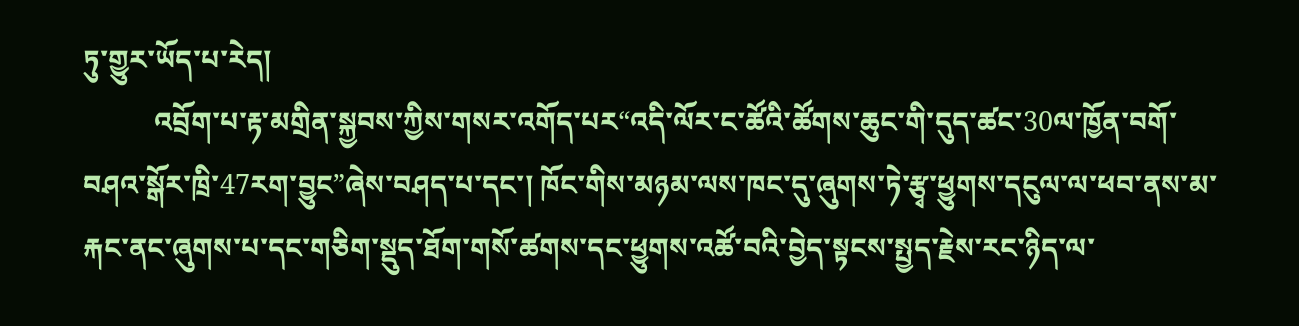ཏུ་གྱུར་ཡོད་པ་རེད།
          འབྲོག་པ་རྟ་མགྲིན་སྐྱབས་ཀྱིས་གསར་འགོད་པར“འདི་ལོར་ང་ཚོའི་ཚོགས་ཆུང་གི་དུད་ཚང་30ལ་ཁྱོན་བགོ་བཤའ་སྒོར་ཁྲི་47རག་བྱུང”ཞེས་བཤད་པ་དང་། ཁོང་གིས་མཉམ་ལས་ཁང་དུ་ཞུགས་ཏེ་རྩྭ་ཕྱུགས་དངུལ་ལ་ཕབ་ནས་མ་རྐང་ནང་ཞུགས་པ་དང་གཅིག་སྡུད་ཐོག་གསོ་ཚགས་དང་ཕྱུགས་འཚོ་བའི་བྱེད་སྟངས་སྤྱད་རྗེས་རང་ཉིད་ལ་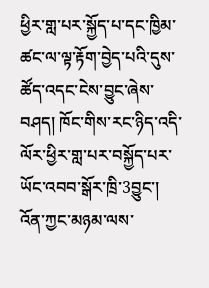ཕྱིར་གླ་པར་སྐྱོད་པ་དང་ཁྱིམ་ཚང་ལ་ལྟ་རྟོག་བྱེད་པའི་དུས་ཚོད་འདང་ངེས་བྱུང་ཞེས་བཤད། ཁོང་གིས་རང་ཉིད་འདི་ལོར་ཕྱིར་གླ་པར་བསྐྱོད་པར་ཡོང་འབབ་སྒོར་ཁྲི་3བྱུང་། འོན་ཀྱང་མཉམ་ལས་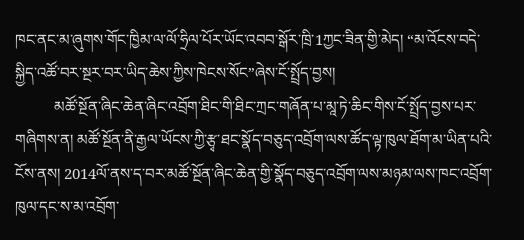ཁང་ནང་མ་ཞུགས་གོང་ཁྱིམ་ལ་ལོ་ཧྲིལ་པོར་ཡོང་འབབ་སྒོར་ཁྲི་1ཀྱང་ཟིན་གྱི་མེད། “མ་འོངས་བདེ་སྐྱིད་འཚོ་བར་སྔར་བར་ཡིད་ཆེས་ཀྱིས་ཁེངས་སོང”ཞེས་ངོ་སྤྲོད་བྱས།
          མཚོ་སྔོན་ཞིང་ཆེན་ཞིང་འབྲོག་ཐིང་གི་ཐིང་ཀྲང་གཞོན་པ་མཱ་ཏེ་ཆིང་གིས་ངོ་སྤྲོད་བྱས་པར་གཞིགས་ན། མཚོ་སྔོན་ནི་རྒྱལ་ཡོངས་ཀྱི་རྩྭ་ཐང་སྣོད་བཅུད་འབྲོག་ལས་ཚོད་ལྟ་ཁུལ་ཐོག་མ་ཡིན་པའི་ངོས་ནས། 2014ལོ་ནས་ད་བར་མཚོ་སྔོན་ཞིང་ཆེན་གྱི་སྣོད་བཅུད་འབྲོག་ལས་མཉམ་ལས་ཁང་འབྲོག་ཁུལ་དང་ས་མ་འབྲོག་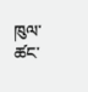ཁུལ་ཚང་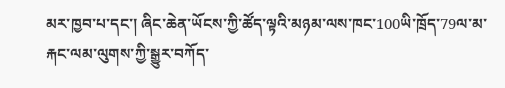མར་ཁྱབ་པ་དང་། ཞིང་ཆེན་ཡོངས་ཀྱི་ཚོད་ལྟའི་མཉམ་ལས་ཁང་100ཡི་ཁྲོད་79ལ་མ་རྐང་ལམ་ལུགས་ཀྱི་སྒྱུར་བཀོད་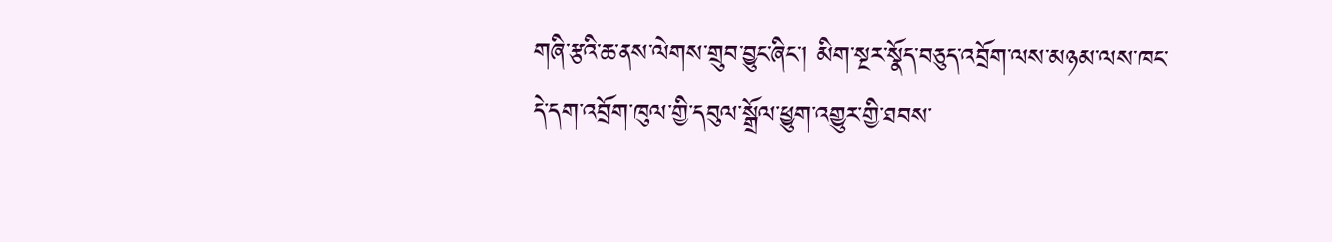གཞི་རྩའི་ཆ་ནས་ལེགས་གྲུབ་བྱུང་ཞིང་། མིག་སྔར་སྣོད་བཅུད་འབྲོག་ལས་མཉམ་ལས་ཁང་དེ་དག་འབྲོག་ཁུལ་གྱི་དབུལ་སྒྲོལ་ཕྱུག་འགྱུར་གྱི་ཐབས་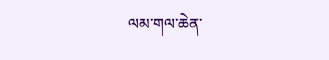ལམ་གལ་ཆེན་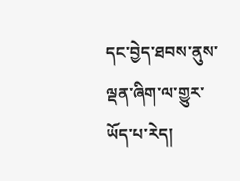དང་བྱེད་ཐབས་ནུས་ལྡན་ཞིག་ལ་གྱུར་ཡོད་པ་རེད།